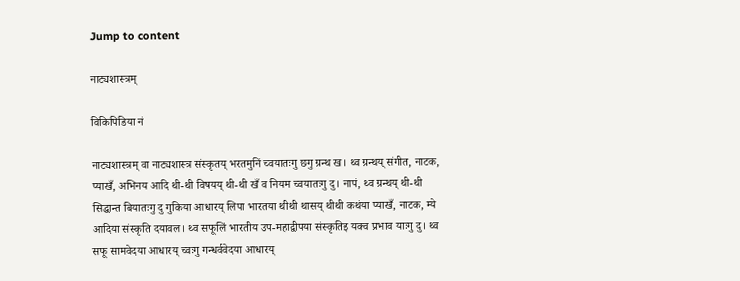Jump to content

नाट्यशास्त्रम्

विकिपिडिया नं

नाट्यशास्त्रम् वा नाट्यशास्त्र संस्कृतय् भरतमुनिं च्वयातःगु छगु ग्रन्थ ख। थ्व ग्रन्थय् संगीत, नाटक, प्याखँ, अभिनय आदि थी-थी विषयय् थी-थी खँ व नियम च्वयातःगु दु। नापं, थ्व ग्रन्थय् थी-थी सिद्धान्त बियातःगु दु गुकिया आधारय् लिपा भारतया थीथी थासय् थीथी कथंया प्याखँ, नाटक, म्ये आदिया संस्कृति दयावल। थ्व सफूलिं भारतीय उप-महाद्वीपया संस्कृतिइ यक्व प्रभाव याःगु दु। थ्व सफू सामवेदया आधारय् च्वःगु गन्धर्ववेदया आधारय्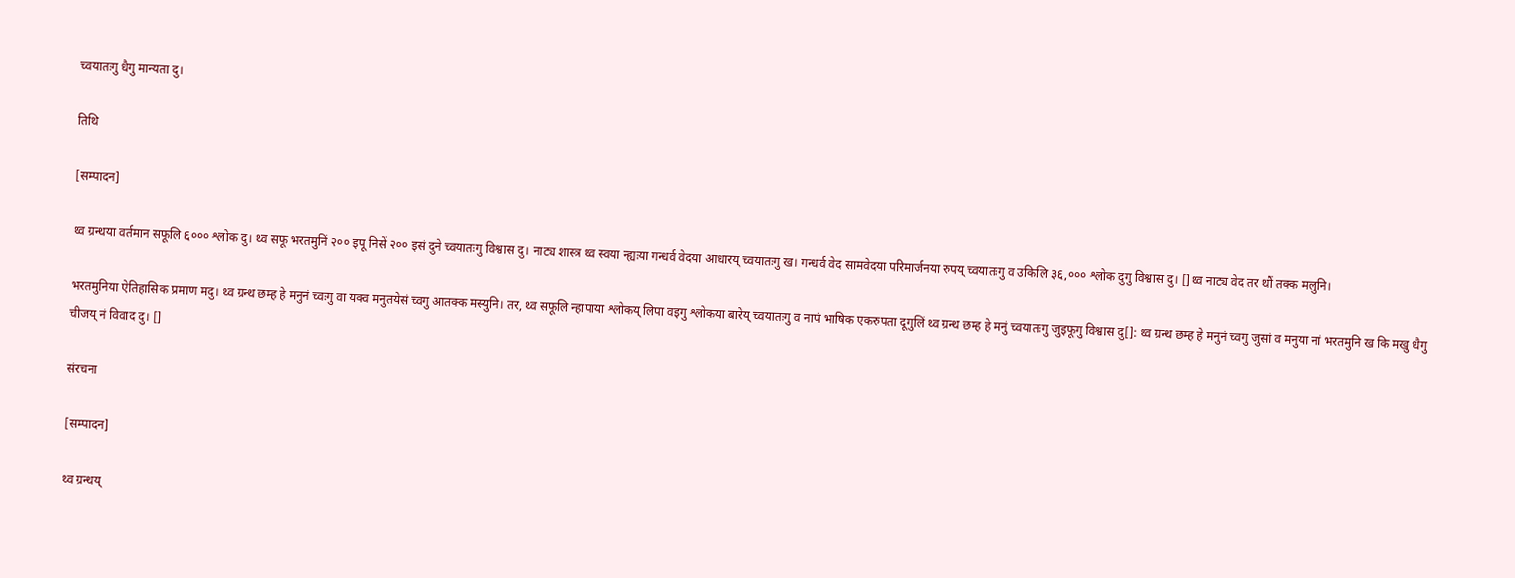च्वयातःगु धैगु मान्यता दु।

तिथि

[सम्पादन]

थ्व ग्रन्थया वर्तमान सफूलि ६००० श्लोक दु। थ्व सफू भरतमुनिं २०० इपू निसें २०० इसं दुने च्वयातःगु विश्वास दु। नाट्य शास्त्र थ्व स्वया न्ह्यःया गन्धर्व वेदया आधारय् च्वयातःगु ख। गन्धर्व वेद सामवेदया परिमार्जनया रुपय् च्वयातःगु व उकिलि ३६,००० श्लोक दुगु विश्वास दु। []थ्व नाट्य वेद तर थौं तक्क मलुनि।

भरतमुनिया ऐतिहासिक प्रमाण मदु। थ्व ग्रन्थ छम्ह हे मनुनं च्वःगु वा यक्व मनुतयेसं च्वगु आतक्क मस्युनि। तर, थ्व सफूलि न्हापाया श्लोकय् लिपा वइगु श्लोकया बारेय् च्वयातःगु व नापं भाषिक एकरुपता दूगुलिं थ्व ग्रन्थ छम्ह हे मनुं च्वयातःगु जुइफूगु विश्वास दु[]: थ्व ग्रन्थ छम्ह हे मनुनं च्वगु जुसां व मनुया नां भरतमुनि ख कि मखु धैगु चीजय् नं विवाद दु। []

संरचना

[सम्पादन]

थ्व ग्रन्थय्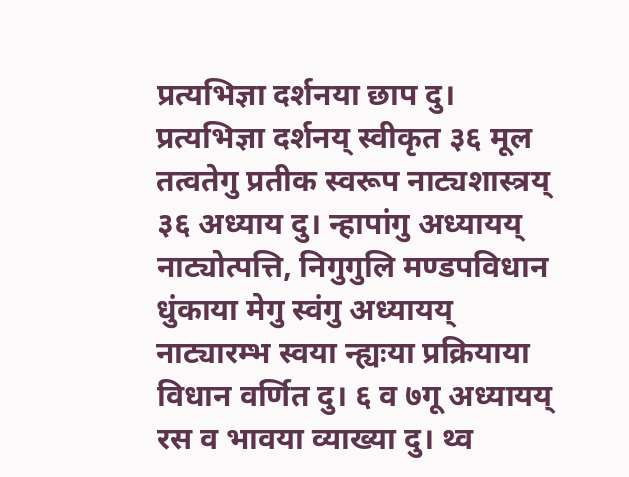प्रत्यभिज्ञा दर्शनया छाप दु। प्रत्यभिज्ञा दर्शनय् स्वीकृत ३६ मूल तत्वतेगु प्रतीक स्वरूप नाट्यशास्त्रय् ३६ अध्याय दु। न्हापांगु अध्यायय् नाट्योत्पत्ति, निगुगुलि मण्डपविधान धुंकाया मेगु स्वंगु अध्यायय् नाट्यारम्भ स्वया न्ह्यःया प्रक्रियाया विधान वर्णित दु। ६ व ७गू अध्यायय् रस व भावया व्याख्या दु। थ्व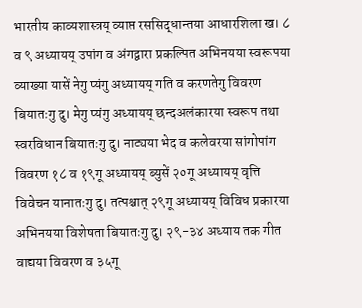भारतीय काव्यशास्त्रय् व्याप्त रससिद्धान्तया आधारशिला ख। ८ व ९ अध्यायय् उपांग व अंगद्वारा प्रकल्पित अभिनयया स्वरूपया व्याख्या यासें नेगु प्यंगु अध्यायय् गति व करणतेगु विवरण बियातःगु दु। मेगु प्यंगु अध्यायय् छन्दअलंकारया स्वरूप तथा स्वरविधान बियातःगु दु। नाट्यया भेद व कलेवरया सांगोपांग विवरण १८ व १९गू अध्यायय् ब्युसें २०गू अध्यायय् वृत्ति विवेचन यानातःगु दु। तत्पश्चात् २९गू अध्यायय् विविध प्रकारया अभिनयया विशेषता बियातःगु दु। २९-३४ अध्याय तक गीत वाद्यया विवरण व ३५गू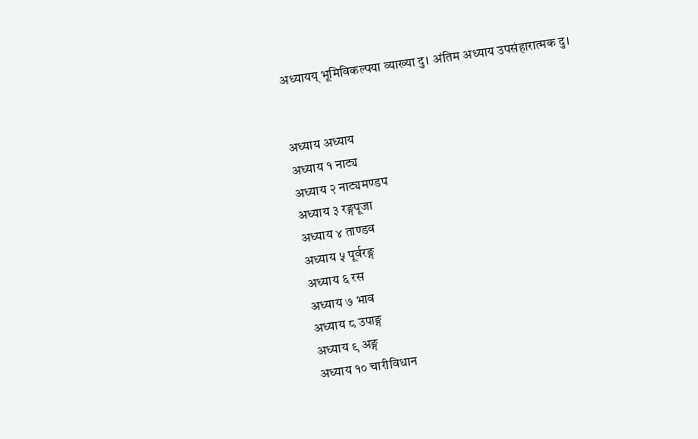अध्यायय् भूमिविकल्पया व्याख्या दु। अंतिम अध्याय उपसंहारात्मक दु।


अध्याय अध्याय
अध्याय १ नाट्य
अध्याय २ नाट्यमण्डप
अध्याय ३ रङ्गपूजा
अध्याय ४ ताण्डव
अध्याय ५ पूर्वरङ्ग
अध्याय ६ रस
अध्याय ७ भाव
अध्याय ८ उपाङ्ग
अध्याय ९ अङ्ग
अध्याय १० चारीविधान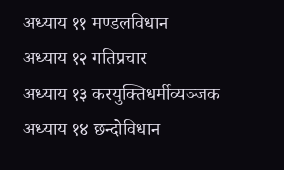अध्याय ११ मण्डलविधान
अध्याय १२ गतिप्रचार
अध्याय १३ करयुक्तिधर्मीव्यञ्जक
अध्याय १४ छन्दोविधान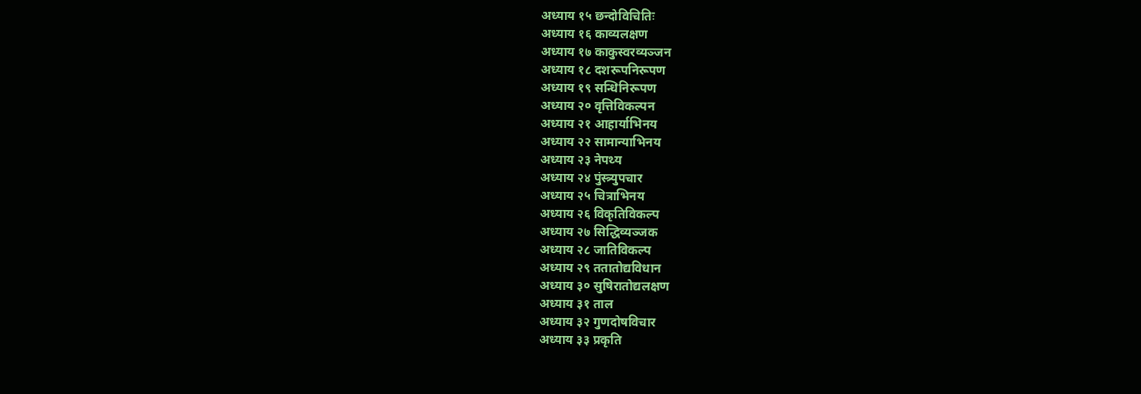अध्याय १५ छन्दोविचितिः
अध्याय १६ काव्यलक्षण
अध्याय १७ काकुस्वरव्यञ्जन
अध्याय १८ दशरूपनिरूपण
अध्याय १९ सन्धिनिरूपण
अध्याय २० वृत्तिविकल्पन
अध्याय २१ आहार्याभिनय
अध्याय २२ सामान्याभिनय
अध्याय २३ नेपथ्य
अध्याय २४ पुंस्त्र्युपचार
अध्याय २५ चित्राभिनय
अध्याय २६ विकृतिविकल्प
अध्याय २७ सिद्धिव्यञ्जक
अध्याय २८ जातिविकल्‍प
अध्याय २९ ततातोद्यविधान
अध्याय ३० सुषिरातोद्यलक्षण
अध्याय ३१ ताल
अध्याय ३२ गुणदोषविचार
अध्याय ३३ प्रकृति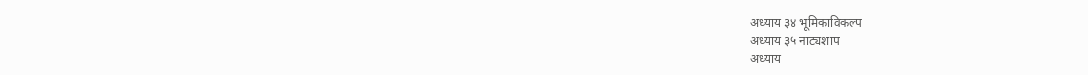अध्याय ३४ भूमिकाविकल्प
अध्याय ३५ नाट्यशाप
अध्याय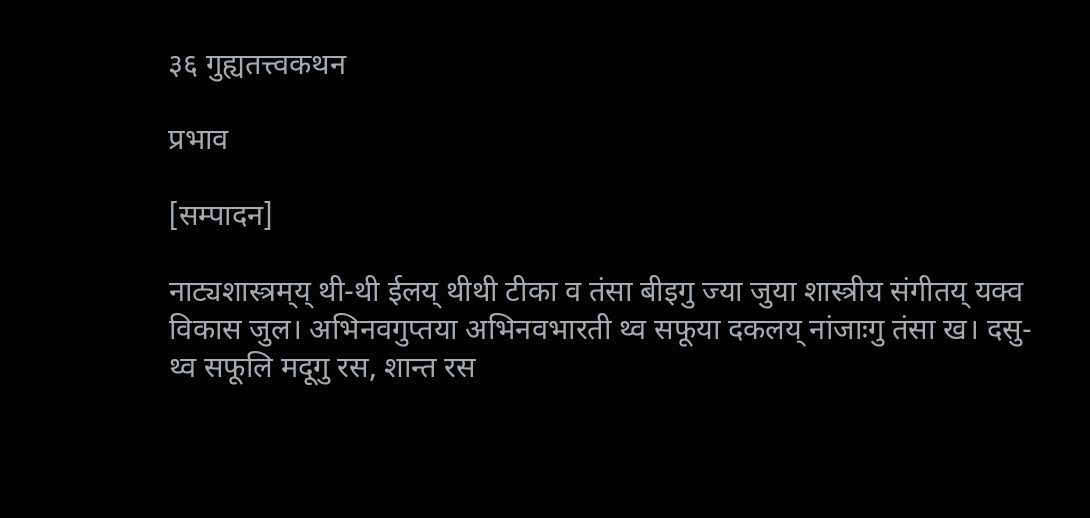३६ गुह्यतत्त्वकथन

प्रभाव

[सम्पादन]

नाट्यशास्त्रम्‌य् थी-थी ईलय् थीथी टीका व तंसा बीइगु ज्या जुया शास्त्रीय संगीतय् यक्व विकास जुल। अभिनवगुप्तया अभिनवभारती थ्व सफूया दकलय् नांजाःगु तंसा ख। दसु- थ्व सफूलि मदूगु रस, शान्त रस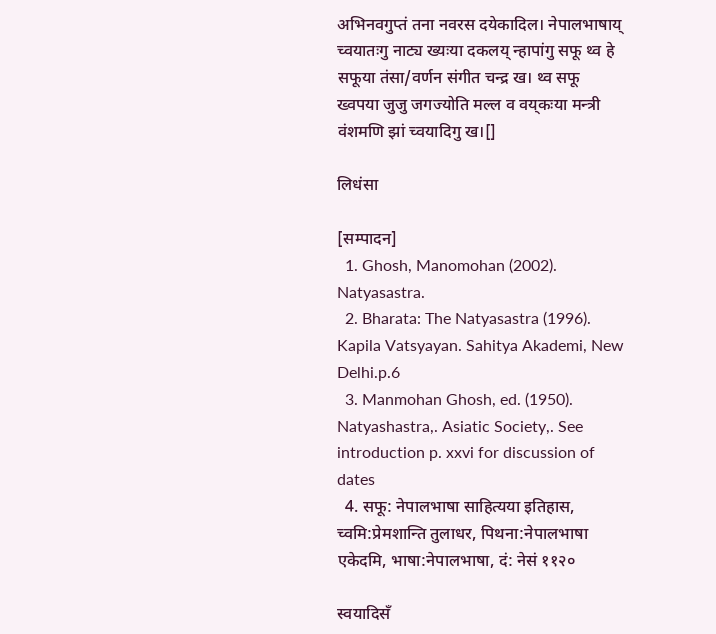अभिनवगुप्तं तना नवरस दयेकादिल। नेपालभाषाय् च्वयातःगु नाट्य ख्यःया दकलय् न्हापांगु सफू थ्व हे सफूया तंसा/वर्णन संगीत चन्द्र ख। थ्व सफू ख्वपया जुजु जगज्योति मल्ल व वय्‌कःया मन्त्री वंशमणि झां च्वयादिगु ख।[]

लिधंसा

[सम्पादन]
  1. Ghosh, Manomohan (2002). Natyasastra.
  2. Bharata: The Natyasastra (1996). Kapila Vatsyayan. Sahitya Akademi, New Delhi.p.6
  3. Manmohan Ghosh, ed. (1950). Natyashastra,. Asiatic Society,. See introduction p. xxvi for discussion of dates
  4. सफू: नेपालभाषा साहित्यया इतिहास, च्वमि:प्रेमशान्ति तुलाधर, पिथना:नेपालभाषा एकेदमि, भाषा:नेपालभाषा, दं: नेसं ११२०

स्वयादिसँ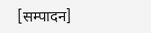[सम्पादन]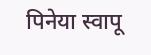पिनेया स्वापू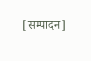[सम्पादन]